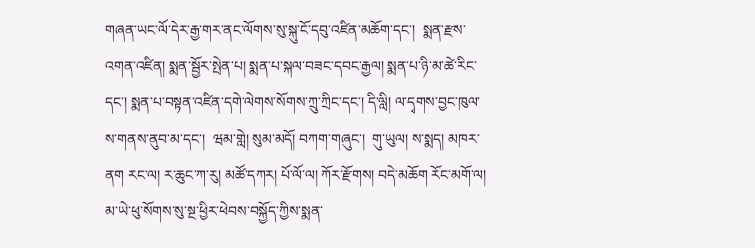གཞན་ཡང་ལོ་དེར་རྒྱ་གར་ནང་ལོགས་སུ་སྐུ་ངོ་དབུ་འཛིན་མཆོག་དང་།  སྨན་རྫས་འགན་འཛིན། སྨན་སྦྱོར་སྤེན་པ། སྨན་པ་སྐལ་བཟང་དབང་རྒྱལ། སྨན་པ་ཉི་མ་ཚེ་རིང་དང་། སྨན་པ་བསྟན་འཛིན་དགེ་ལེགས་སོགས་ཀྲུ་ཀྲིང་དང་། དི་ལླི། ལ་དྭགས་བྱང་ཁུལ་ས་གནས་ནུབ་མ་དང་།  ཝམ་གླེ། སུམ་མདོ། བཀག་གཞུང་།  གུ་ཡུལ། ས་སྨད། མཁར་ནག རང་ལ། ར་ཆུང་ཀ་རུ། མཚོ་དཀར། པོ་ལོ་ལ། ཀོར་རྫོགས། བདེ་མཆོག རོང་མགོ་ལ། མ་ཡེ་ཕུ་སོགས་སུ་སྔ་ཕྱིར་ཕེབས་བསྐྱོད་ཀྱིས་སྨན་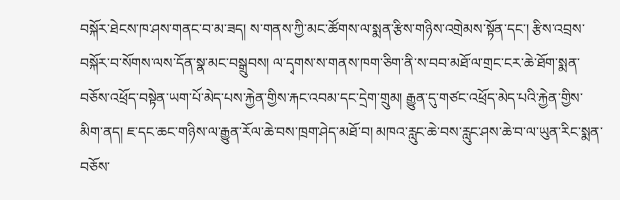བསྐོར་ཐེངས་ཁ་ཤས་གནང་བ་མ་ཟད། ས་གནས་ཀྱི་མང་ཚོགས་ལ་སྨན་རྩིས་གཉིས་འགྲེམས་སྟོན་དང་། རྩིས་འབྲས་བསྐོར་བ་སོགས་ལས་དོན་སྣ་མང་བསྒྲུབས། ལ་དྭགས་ས་གནས་ཁག་ཅིག་ནི་ས་བབ་མཐོ་ལ་གྲང་ངར་ཆེ་ཐོག་སྨན་བཅོས་འཕྲོད་བསྟེན་ཡག་པོ་མེད་པས་རྐྱེན་གྱིས་རྐང་འབམ་དང་དྲེག་གྲུམ། རྒྱུན་དུ་གཙང་འཕྲོད་མེད་པའི་རྐྱེན་གྱིས་མིག་ནད། ཇ་དང་ཆང་གཉིས་ལ་རྒྱུན་རོལ་ཆེ་བས་ཁྲག་ཤེད་མཐོ་བ། མཁའ་རླུང་ཆེ་བས་རླུང་ཤས་ཆེ་བ་ལ་ཡུན་རིང་སྨན་བཅོས་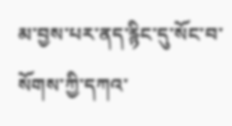མ་བྱས་པར་ནད་རྙིང་དུ་སོང་བ་སོགས་ཀྱི་དཀའ་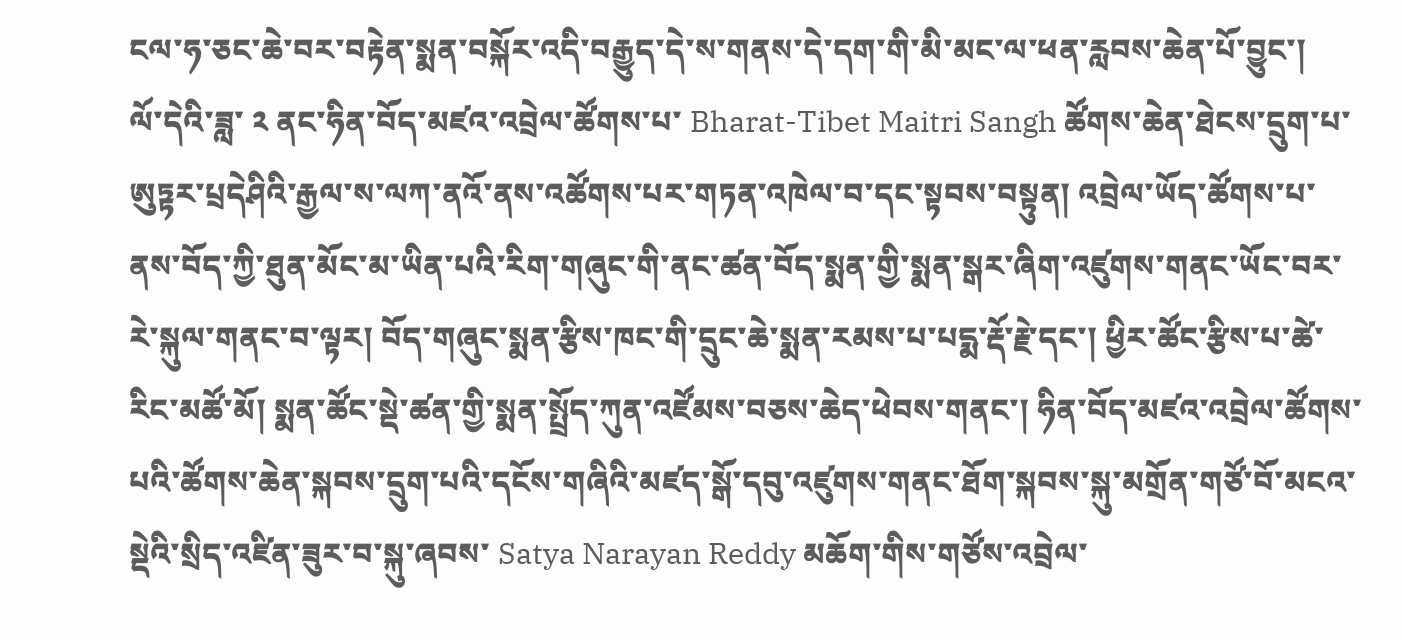ངལ་ཧ་ཅང་ཆེ་བར་བརྟེན་སྨན་བསྐོར་འདི་བརྒྱུད་དེ་ས་གནས་དེ་དག་གི་མི་མང་ལ་ཕན་རླབས་ཆེན་པོ་བྱུང་།
ལོ་དེའི་ཟླ་ ༢ ནང་ཧིན་བོད་མཛའ་འབྲེལ་ཚོགས་པ་ Bharat-Tibet Maitri Sangh ཚོགས་ཆེན་ཐེངས་དྲུག་པ་ཨུཏྟར་པྲདེཤིའི་རྒྱལ་ས་ལཀ་ནའོ་ནས་འཚོགས་པར་གཏན་འཁེལ་བ་དང་སྟབས་བསྟུན། འབྲེལ་ཡོད་ཚོགས་པ་ནས་བོད་ཀྱི་ཐུན་མོང་མ་ཡིན་པའི་རིག་གཞུང་གི་ནང་ཚན་བོད་སྨན་གྱི་སྨན་སྒར་ཞིག་འཛུགས་གནང་ཡོང་བར་རེ་སྐུལ་གནང་བ་ལྟར། བོད་གཞུང་སྨན་རྩིས་ཁང་གི་དྲུང་ཆེ་སྨན་རམས་པ་པདྨ་རྡོ་རྗེ་དང་། ཕྱིར་ཚོང་རྩིས་པ་ཚེ་རིང་མཚོ་མོ། སྨན་ཚོང་སྡེ་ཚན་གྱི་སྨན་སྤྲོད་ཀུན་འཛོམས་བཅས་ཆེད་ཕེབས་གནང་། ཧིན་བོད་མཛའ་འབྲེལ་ཚོགས་པའི་ཚོགས་ཆེན་སྐབས་དྲུག་པའི་དངོས་གཞིའི་མཛད་སྒོ་དབུ་འཛུགས་གནང་ཐོག་སྐབས་སྐུ་མགྲོན་གཙོ་བོ་མངའ་སྡེའི་སྲིད་འཛིན་ཟུར་བ་སྐུ་ཞབས་ Satya Narayan Reddy མཆོག་གིས་གཙོས་འབྲེལ་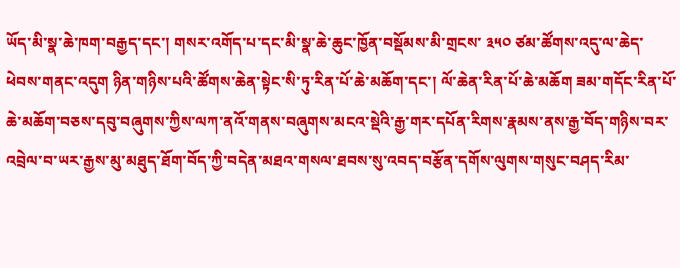ཡོད་མི་སྣ་ཆེ་ཁག་བརྒྱད་དང་། གསར་འགོད་པ་དང་མི་སྣ་ཆེ་ཆུང་ཁྱོན་བསྡོམས་མི་གྲངས་ ༣༥༠ ཙམ་ཚོགས་འདུ་ལ་ཆེད་ཕེབས་གནང་འདུག ཉིན་གཉིས་པའི་ཚོགས་ཆེན་སྟེང་སི་ཏུ་རིན་པོ་ཆེ་མཆོག་དང་། ལོ་ཆེན་རིན་པོ་ཆེ་མཆོག ཟམ་གདོང་རིན་པོ་ཆེ་མཆོག་བཅས་དབུ་བཞུགས་ཀྱིས་ལཀ་ནའོ་གནས་བཞུགས་མངའ་སྡེའི་རྒྱ་གར་དཔོན་རིགས་རྣམས་ནས་རྒྱ་བོད་གཉིས་བར་འབྲེལ་བ་ཡར་རྒྱས་མུ་མཐུད་ཐོག་བོད་ཀྱི་བདེན་མཐའ་གསལ་ཐབས་སུ་འབད་བརྩོན་དགོས་ལུགས་གསུང་བཤད་རིམ་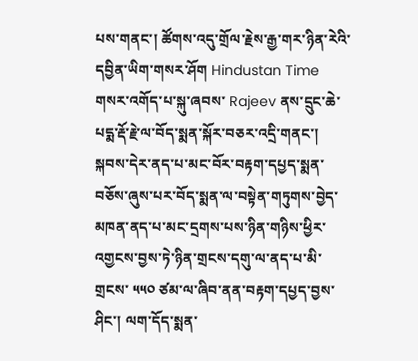པས་གནང་། ཚོགས་འདུ་གྲོལ་རྗེས་རྒྱ་གར་ཉིན་རེའི་དབྱིན་ཡིག་གསར་ཤོག Hindustan Time གསར་འགོད་པ་སྐུ་ཞབས་ Rajeev ནས་དྲུང་ཆེ་པདྨ་རྡོ་རྗེ་ལ་བོད་སྨན་སྐོར་བཅར་འདྲི་གནང་།  སྐབས་དེར་ནད་པ་མང་བོར་བརྟག་དཔྱད་སྨན་བཅོས་ཞུས་པར་བོད་སྨན་ལ་བསྟེན་གཏུགས་བྱེད་མཁན་ནད་པ་མང་དྲགས་པས་ཉིན་གཉིས་ཕྱིར་འགྱངས་བྱས་ཏེ་ཉིན་གྲངས་དགུ་ལ་ནད་པ་མི་གྲངས་ ༥༥༠ ཙམ་ལ་ཞིབ་ནན་བརྟག་དཔྱད་བྱས་ཤིང་། ལག་དོད་སྨན་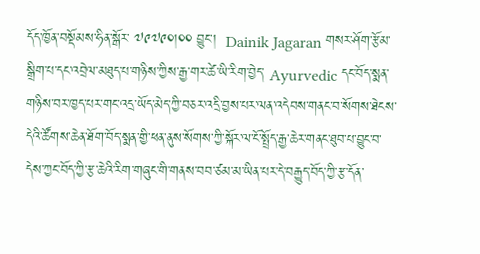དོད་ཁྱོན་བསྡོམས་ཧིན་སྒོར་ ༧༩༧༩༠།༠༠ བྱུང་།  Dainik Jagaran གསར་ཤོག་རྩོམ་སྒྲིག་པ་དང་འབྲེལ་མཐུད་པ་གཉིས་ཀྱིས་རྒྱ་གར་ཚེ་ཡི་རིག་བྱེད་ Ayurvedic དང་བོད་སྨན་གཉིས་བར་ཁྱད་པར་གང་འདྲ་ཡོད་མེད་ཀྱི་བཅར་འདྲི་བྱས་པར་ལན་འདེབས་གནང་བ་སོགས་ཐེངས་དེའི་ཚོགས་ཆེན་ཐོག་བོད་སྨན་གྱི་ཕན་ནུས་སོགས་ཀྱི་སྐོར་ལ་ངོ་སྤྲོད་རྒྱ་ཆེར་གནང་ཐུབ་པ་བྱུང་བ་དེས་ཀྱང་བོད་ཀྱི་རྩ་ཆེའི་རིག་གཞུང་གི་གནས་བབ་ཙམ་མ་ཡིན་པར་དེ་བརྒྱུད་བོད་ཀྱི་རྩ་དོན་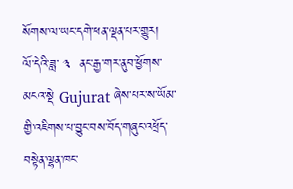སོགས་ལ་ཡང་དགེ་ཕན་ལྡན་པར་གྱུར།
ལོ་དེའི་ཟླ་ ༣  ནང་རྒྱ་གར་ནུབ་ཕྱོགས་མངའ་སྡེ Gujurat ཞེས་པར་ས་ཡོམ་གྱི་འཇིགས་པ་བྱུང་བས་བོད་གཞུང་འཕྲོད་བསྟེན་ལྷན་ཁང་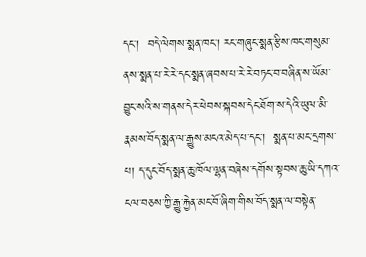དང་།  བདེ་ལེགས་སྨན་ཁང་། རང་གཞུང་སྨན་རྩིས་ཁང་གསུམ་ནས་སྨན་པ་རེ་རེ་དང་སྨན་ཞབས་པ་རེ་རེ་བཏང་བ་བཞིན་ས་ཡོམ་བྱུང་སའི་ས་གནས་དེར་ཕེབས་སྐབས་དེང་ཐོག་ས་དེའི་ཡུལ་མི་རྣམས་བོད་སྨན་ལ་རྒྱུས་མངའ་མེད་པ་དང་།  སྨན་པ་མང་དྲགས་པ། ད་དུང་བོད་སྨན་ཆུ་ཁོལ་ལྷན་བཞེས་དགོས་སྟབས་ཆུ་ཡི་དཀའ་ངལ་བཅས་ཀྱི་རྒྱུ་རྐྱེན་མང་བོ་ཞིག་གིས་བོད་སྨན་ལ་བསྟེན་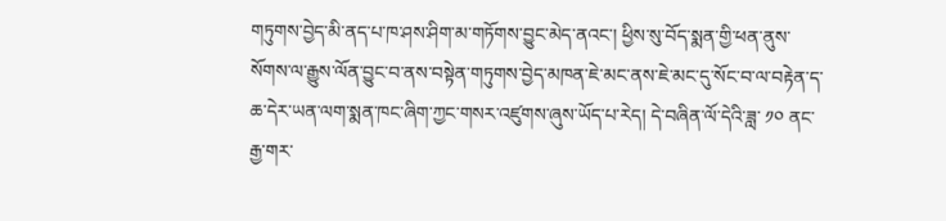གཏུགས་བྱེད་མི་ནད་པ་ཁ་ཤས་ཤིག་མ་གཏོགས་བྱུང་མེད་ནའང་། ཕྱིས་སུ་བོད་སྨན་གྱི་ཕན་ནུས་སོགས་ལ་རྒྱུས་ལོན་བྱུང་བ་ནས་བསྟེན་གཏུགས་བྱེད་མཁན་ཇེ་མང་ནས་ཇེ་མང་དུ་སོང་བ་ལ་བརྟེན་ད་ཆ་དེར་ཡན་ལག་སྨན་ཁང་ཞིག་ཀྱང་གསར་འཛུགས་ཞུས་ཡོད་པ་རེད། དེ་བཞིན་ལོ་དེའི་ཟླ་ ༡༠ ནང་རྒྱ་གར་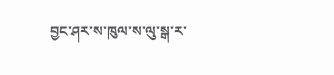བྱང་ཤར་ས་ཁུལ་ས་ལུ་སྒ་ར་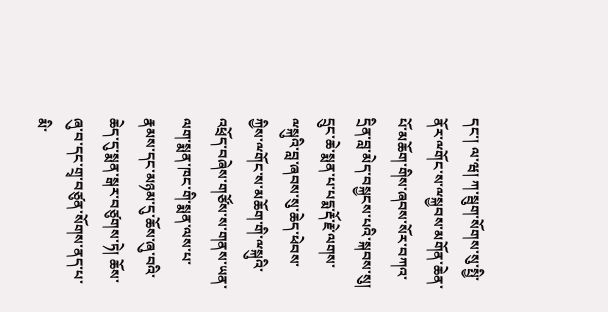དང་། ལ་ཝ། ཀ་སྦུག་སོགས་སུ་སྤྱི་ནོར་ྋགོང་ས་ྋསྐྱབས་མགོན་ཆེན་པོ་མཆོག་གིས་ཞབས་སོར་བཀའ་དྲིན་བླ་མེད་བསྐྱངས་པའི་སྐབས་སུ། དྲུང་ཆེ་སྨན་པ་པདྨ་རྡོ་རྗེ་ལགས་ྋསྐུའི་བླ་ཞབས་སུ་ཆེད་ཕེབས་ཀྱིས་ྋགོང་ས་མཆོག་གི་ྋསྐུའི་འཕྲོད་བཞེས་གཙོས་ས་གནས་ཡན་ལག་སྨན་ཁང་གི་སྨན་ལས་པ་རྣམས་དང་མཉམ་དུ་ཆོས་ཞུ་བའི་ཆེད་དུ་སྨན་སྒར་བཙུགས་ཏེ། ཆོས་ཞུ་བ་དང་གྲྭ་བཙུན་སོགས་ནད་པ་མི་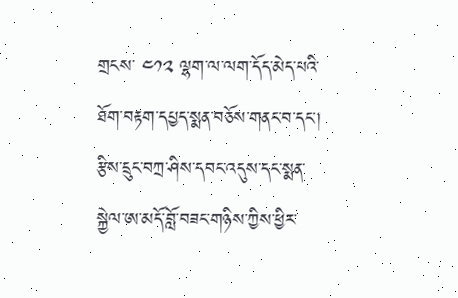གྲངས་ ༤༡༢ ལྷག་ལ་ལག་དོད་མེད་པའི་ཐོག་བརྟག་དཔྱད་སྨན་བཅོས་གནང་བ་དང་། རྩིས་དྲུང་བཀྲ་ཤིས་དབང་འདུས་དང་སྨན་སྐྱེལ་ཨ་མདོ་བློ་བཟང་གཉིས་ཀྱིས་ཕྱིར་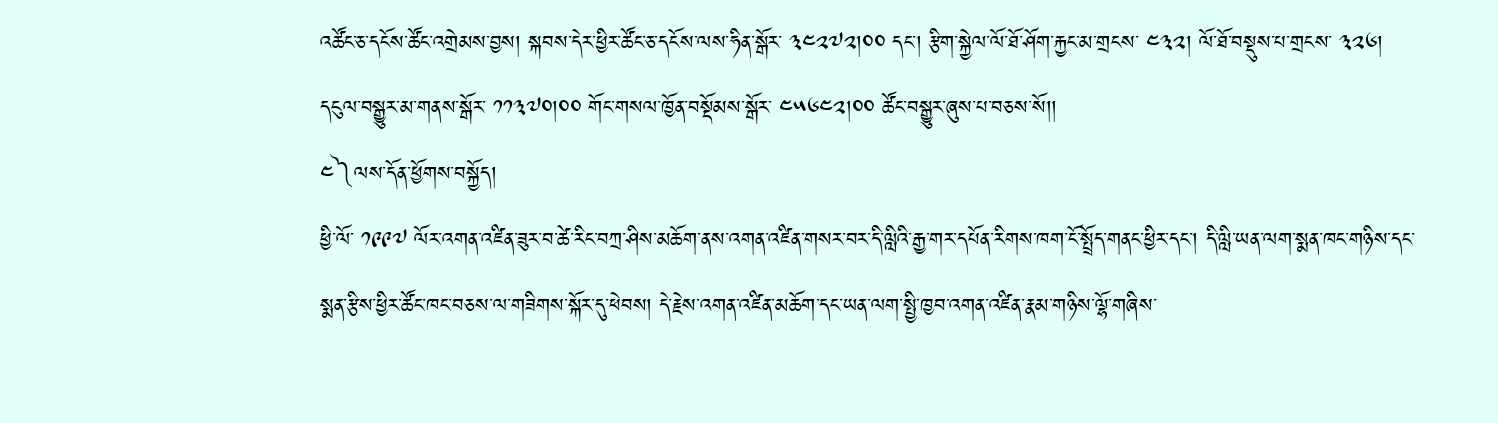འཚོང་ཅ་དངོས་ཚོང་འགྲེམས་བྱས། སྐབས་དེར་ཕྱིར་ཚོང་ཅ་དངོས་ལས་ཧིན་སྒོར་ ༣༤༢༧༢།༠༠ དང་། རྩིག་སྐྱེལ་ལོ་ཐོ་ཤོག་རྐྱང་མ་གྲངས་ ༤༣༢། ལོ་ཐོ་བསྡུས་པ་གྲངས་ ༣༢༦། དངུལ་བསྒྱུར་མ་གནས་སྒོར་ ༡༡༣༧༠།༠༠ གོང་གསལ་ཁྱོན་བསྡོམས་སྒོར་ ༤༥༦༤༢།༠༠ ཚོང་བསྒྱུར་ཞུས་པ་བཅས་སོ།།
༤༽ལས་དོན་ཕྱོགས་བསྐྱོད།
ཕྱི་ལོ་ ༡༩༩༧ ལོར་འགན་འཛིན་ཟུར་བ་ཚེ་རིང་བཀྲ་ཤིས་མཆོག་ནས་འགན་འཛིན་གསར་བར་དི་ལླིའི་རྒྱ་གར་དཔོན་རིགས་ཁག་ངོ་སྤྲོད་གནང་ཕྱིར་དང་། དི་ལླི་ཡན་ལག་སྨན་ཁང་གཉིས་དང་སྨན་རྩིས་ཕྱིར་ཚོང་ཁང་བཅས་ལ་གཟིགས་སྐོར་དུ་ཕེབས། དེ་རྗེས་འགན་འཛིན་མཆོག་དང་ཡན་ལག་སྤྱི་ཁྱབ་འགན་འཛིན་རྣམ་གཉིས་ལྷོ་གཞིས་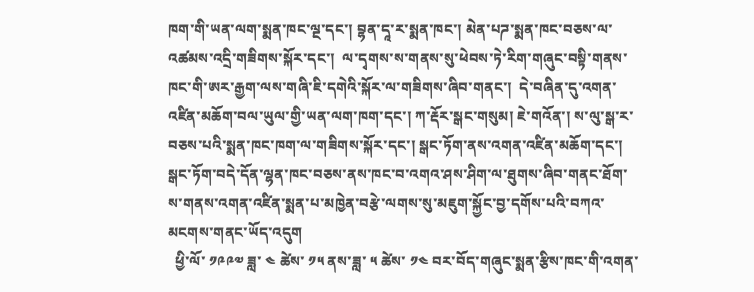ཁག་གི་ཡན་ལག་སྨན་ཁང་ལྔ་དང་། བྷན་དཱ་ར་སྨན་ཁང་། མེན་པཌ་སྨན་ཁང་བཅས་ལ་འཚམས་འདྲི་གཟིགས་སྐོར་དང་།  ལ་དྭགས་ས་གནས་སུ་ཕེབས་ཏེ་རིག་གཞུང་བསྟི་གནས་ཁང་གི་ཨར་རྒྱག་ལས་གཞི་ཇི་དགེའི་སྐོར་ལ་གཟིགས་ཞིབ་གནང་།  དེ་བཞིན་དུ་འགན་འཛིན་མཆོག་བལ་ཡུལ་གྱི་ཡན་ལག་ཁག་དང་། ཀ་རྡོར་སྒང་གསུམ། ཇེ་གའོན་། ས་ལུ་སྒ་ར་བཅས་པའི་སྨན་ཁང་ཁག་ལ་གཟིགས་སྐོར་དང་། སྒང་ཏོག་ནས་འགན་འཛིན་མཆོག་དང་། སྒང་ཏོག་བདེ་དོན་ལྷན་ཁང་བཅས་ནས་ཁང་བ་འགའ་ཤས་ཤིག་ལ་ཐུགས་ཞིབ་གནང་ཐོག་ས་གནས་འགན་འཛིན་སྨན་པ་མཁྱེན་བརྩེ་ལགས་སུ་མཇུག་སྐྱོང་བྱ་དགོས་པའི་བཀའ་མངགས་གནང་ཡོད་འདུག
  ཕྱི་ལོ་ ༡༩༩༧ ཟླ་ ༤ ཚེས་ ༡༥ ནས་ཟླ་ ༥ ཚེས་ ༡༤ བར་བོད་གཞུང་སྨན་རྩིས་ཁང་གི་འགན་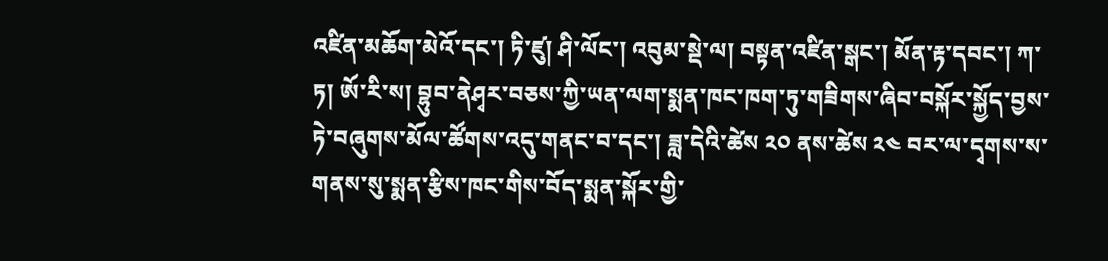འཛིན་མཆོག་མེའོ་དང་། ཏི་ཛུ། ཤི་ལོང་། འབུམ་སྡེ་ལ། བསྟན་འཛིན་སྒང་། མོན་རྟ་དབང་། ཀ་ཏ། ཨོ་རི་ས། བྷུབ་ནེཤྭར་བཅས་ཀྱི་ཡན་ལག་སྨན་ཁང་ཁག་ཏུ་གཟིགས་ཞིབ་བསྐོར་སྐྱོད་བྱས་ཏེ་བཞུགས་མོལ་ཚོགས་འདུ་གནང་བ་དང་། ཟླ་དེའི་ཚེས ༢༠ ནས་ཚེས ༢༤ བར་ལ་དྭགས་ས་གནས་སུ་སྨན་རྩིས་ཁང་གིས་བོད་སྨན་སྐོར་གྱི་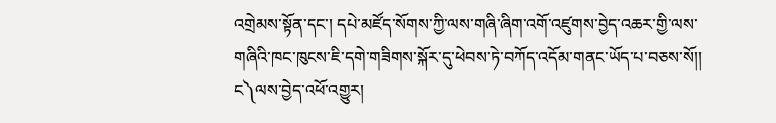འགྲེམས་སྟོན་དང་། དཔེ་མཛོད་སོགས་ཀྱི་ལས་གཞི་ཞིག་འགོ་འཛུགས་བྱེད་འཆར་གྱི་ལས་གཞིའི་ཁང་ཁུངས་ཇི་དགེ་གཟིགས་སྐོར་དུ་ཕེབས་ཏེ་བཀོད་འདོམ་གནང་ཡོད་པ་བཅས་སོ།།
ང༽ལས་བྱེད་འཕོ་འགྱུར།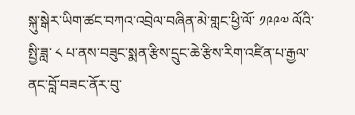སྐུ་སྒེར་ཡིག་ཚང་བཀའ་འབྲེལ་བཞིན་མེ་གླང་ཕྱི་ལོ་ ༡༩༩༧ ལོའི་སྤྱི་ཟླ་ ༨ པ་ནས་བཟུང་སྨན་རྩིས་དྲུང་ཆེ་རྩིས་རིག་འཛིན་པ་རྒྱལ་ནང་བློ་བཟང་ནོར་བུ་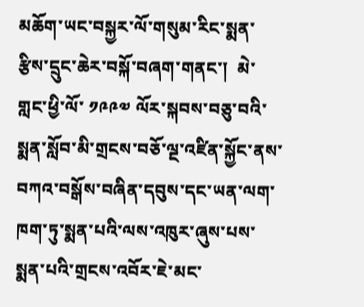མཆོག་ཡང་བསྐྱར་ལོ་གསུམ་རིང་སྨན་རྩིས་དྲུང་ཆེར་བསྐོ་བཞག་གནང་།  མེ་གླང་ཕྱི་ལོ་ ༡༩༩༧ ལོར་སྐབས་བཅུ་བའི་སྨན་སློབ་མི་གྲངས་བཅོ་ལྔ་འཛིན་སྐྱོང་ནས་བཀའ་བསྒོས་བཞིན་དབུས་དང་ཡན་ལག་ཁག་ཏུ་སྨན་པའི་ལས་འཁུར་ཞུས་པས་སྨན་པའི་གྲངས་འབོར་ཇེ་མང་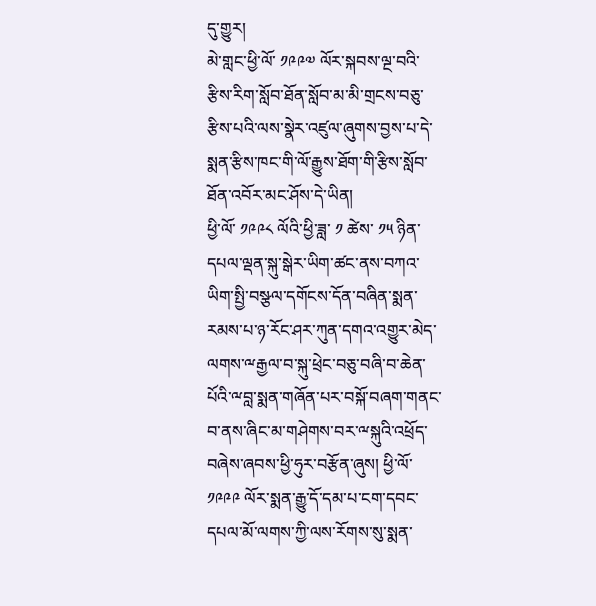དུ་གྱུར།
མེ་གླང་ཕྱི་ལོ་ ༡༩༩༧ ལོར་སྐབས་ལྔ་བའི་རྩིས་རིག་སློབ་ཐོན་སློབ་མ་མི་གྲངས་བཅུ་རྩིས་པའི་ལས་སྣེར་འཛུལ་ཞུགས་བྱས་པ་དེ་སྨན་རྩིས་ཁང་གི་ལོ་རྒྱུས་ཐོག་གི་རྩིས་སློབ་ཐོན་འབོར་མང་ཤོས་དེ་ཡིན།
ཕྱི་ལོ་ ༡༩༩༨ ལོའི་ཕྱི་ཟླ་ ༡ ཚེས་ ༡༥ ཉིན་དཔལ་ལྡན་སྐུ་སྒེར་ཡིག་ཚང་ནས་བཀའ་ཡིག་སྤྱི་བསྩལ་དགོངས་དོན་བཞིན་སྨན་རམས་པ་ཉ་རོང་ཤར་ཀུན་དགའ་འགྱུར་མེད་ལགས་ྋརྒྱལ་བ་སྐུ་ཕྲེང་བཅུ་བཞི་བ་ཆེན་པོའི་ྋབླ་སྨན་གཞོན་པར་བསྐོ་བཞག་གནང་བ་ནས་ཞིང་མ་གཤེགས་བར་ྋསྐུའི་འཕྲོད་བཞེས་ཞབས་ཕྱི་ཧུར་བརྩོན་ཞུས། ཕྱི་ལོ་ ༡༩༩༩ ལོར་སྨན་རྒྱུ་དོ་དམ་པ་ངག་དབང་དཔལ་མོ་ལགས་ཀྱི་ལས་རོགས་སུ་སྨན་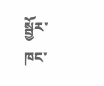སྦྱོར་ཁང་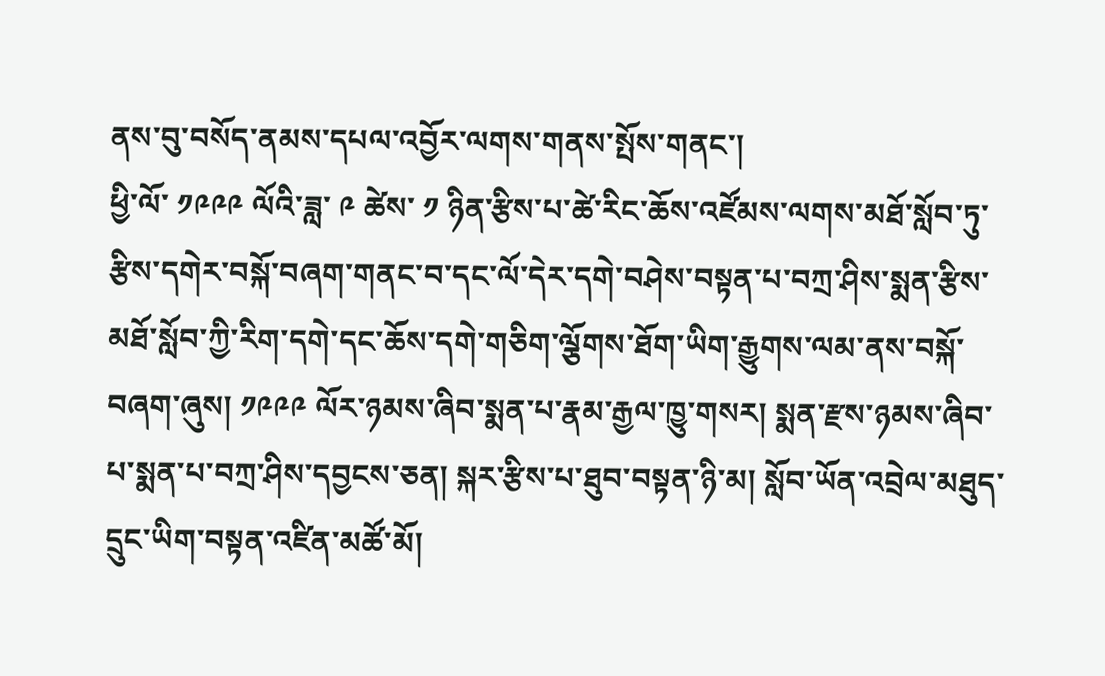ནས་བུ་བསོད་ནམས་དཔལ་འབྱོར་ལགས་གནས་སྤོས་གནང་།
ཕྱི་ལོ་ ༡༩༩༩ ལོའི་ཟླ་ ༩ ཚེས་ ༡ ཉིན་རྩིས་པ་ཚེ་རིང་ཆོས་འཛོམས་ལགས་མཐོ་སློབ་ཏུ་རྩིས་དགེར་བསྐོ་བཞག་གནང་བ་དང་ལོ་དེར་དགེ་བཤེས་བསྟན་པ་བཀྲ་ཤིས་སྨན་རྩིས་མཐོ་སློབ་ཀྱི་རིག་དགེ་དང་ཆོས་དགེ་གཅིག་ལྕོགས་ཐོག་ཡིག་རྒྱུགས་ལམ་ནས་བསྐོ་བཞག་ཞུས། ༡༩༩༩ ལོར་ཉམས་ཞིབ་སྨན་པ་རྣམ་རྒྱལ་ཁྱུ་གསར། སྨན་རྫས་ཉམས་ཞིབ་པ་སྨན་པ་བཀྲ་ཤིས་དབྱངས་ཅན། སྐར་རྩིས་པ་ཐུབ་བསྟན་ཉི་མ། སློབ་ཡོན་འབྲེལ་མཐུད་དྲུང་ཡིག་བསྟན་འཛིན་མཚོ་མོ།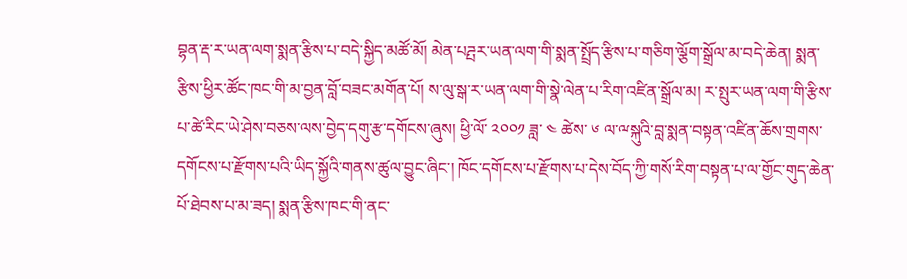བྷན་རྡ་ར་ཡན་ལག་སྨན་རྩིས་པ་བདེ་སྐྱིད་མཚོ་མོ། མེན་པཌྤར་ཡན་ལག་གི་སྨན་སྤྲོད་རྩིས་པ་གཅིག་ལྕོག་སྒྲོལ་མ་བདེ་ཆེན། སྨན་རྩིས་ཕྱིར་ཚོང་ཁང་གི་མ་བྱན་བློ་བཟང་མགོན་པོ། ས་ལུ་སྒ་ར་ཡན་ལག་གི་སྣེ་ལེན་པ་རིག་འཛིན་སྒྲོལ་མ། ར་སྤུར་ཡན་ལག་གི་རྩིས་པ་ཚེ་རིང་ཡེ་ཤེས་བཅས་ལས་བྱེད་དགུ་རྩ་དགོངས་ཞུས། ཕྱི་ལོ་ ༢༠༠༡ ཟླ་ ༤ ཚེས་ ༦ ལ་ྋསྐུའི་བླ་སྨན་བསྟན་འཛིན་ཆོས་གྲགས་དགོངས་པ་རྫོགས་པའི་ཡིད་སྐྱོའི་གནས་ཚུལ་བྱུང་ཞིང་། ཁོང་དགོངས་པ་རྫོགས་པ་དེས་བོད་ཀྱི་གསོ་རིག་བསྟན་པ་ལ་གྱོང་གུད་ཆེན་པོ་ཐེབས་པ་མ་ཟད། སྨན་རྩིས་ཁང་གི་ནང་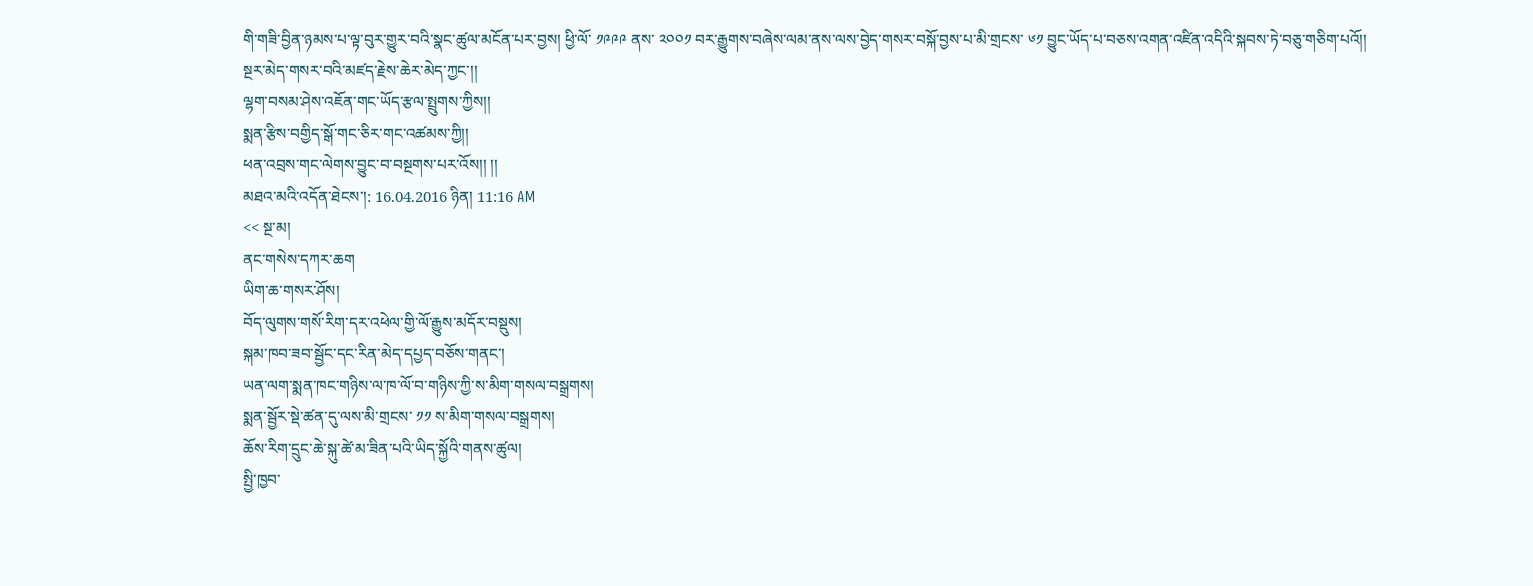གི་གཟི་བྱིན་ཉམས་པ་ལྟ་བུར་གྱུར་བའི་སྣང་ཚུལ་མངོན་པར་བྱས། ཕྱི་ལོ་ ༡༩༩༩ ནས་ ༢༠༠༡ བར་རྒྱུགས་བཞེས་ལམ་ནས་ལས་བྱེད་གསར་བསྐོ་བྱས་པ་མི་གྲངས་ ༦༡ བྱུང་ཡོད་པ་བཅས་འགན་འཛིན་འདིའི་སྐབས་ཏེ་བཅུ་གཅིག་པའོ།།
སྔར་མེད་གསར་བའི་མཛད་རྗེས་ཆེར་མེད་ཀྱང་།།
ལྷག་བསམ་ཤེས་འཇོན་གང་ཡོད་རྩལ་སྤྲུགས་ཀྱིས།།
སྨན་རྩིས་བགྱིད་སྒོ་གང་ཅིར་གང་འཚམས་ཀྱི།།
ཕན་འབྲས་གང་ལེགས་བྱུང་བ་བསྔགས་པར་འོས།། །།
མཐའ་མའི་འདོན་ཐེངས་།: 16.04.2016 ཉིན། 11:16 AM
<< སྔ་མ།
ནང་གསེས་དཀར་ཆག
ཡིག་ཆ་གསར་ཤོས།
བོད་ལུགས་གསོ་རིག་དར་འཕེལ་གྱི་ལོ་རྒྱུས་མདོར་བསྡུས།
སྐམ་ཁབ་ཟབ་སྦྱོང་དང་རིན་མེད་དཔྱད་བཅོས་གནང་།
ཡན་ལག་སྨན་ཁང་གཉིས་ལ་ཁ་ལོ་བ་གཉིས་ཀྱི་ས་མིག་གསལ་བསྒྲགས།
སྨན་སྦྱོར་སྡེ་ཚན་དུ་ལས་མི་གྲངས་ ༡༡ ས་མིག་གསལ་བསྒྲགས།
ཆོས་རིག་དྲུང་ཆེ་སྐུ་ཚེ་མ་ཟིན་པའི་ཡིད་སྐྱོའི་གནས་ཚུལ།
སྤྱི་ཁྱབ་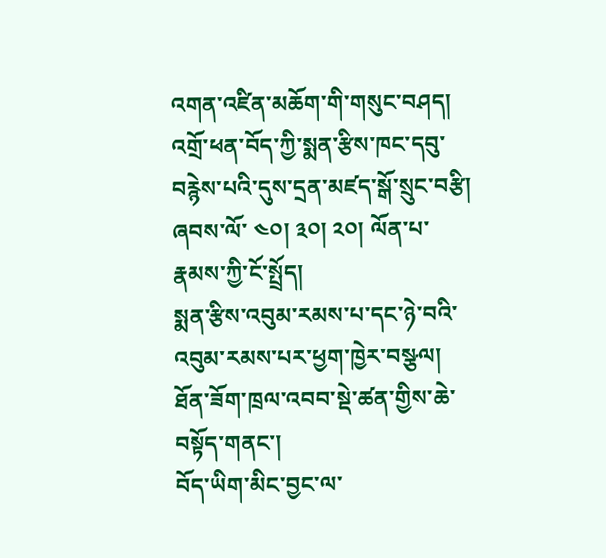འགན་འཛིན་མཆོག་གི་གསུང་བཤད།
འགྲོ་ཕན་བོད་ཀྱི་སྨན་རྩིས་ཁང་དབུ་བརྙེས་པའི་དུས་དྲན་མཛད་སྒོ་སྲུང་བརྩི།
ཞབས་ལོ་ ༤༠། ༣༠། ༢༠། ལོན་པ་རྣམས་ཀྱི་ངོ་སྤྲོད།
སྨན་རྩིས་འབུམ་རམས་པ་དང་ཉེ་བའི་འབུམ་རམས་པར་ཕྱག་ཁྱེར་བསྩལ།
ཐོན་ཟོག་ཁྲལ་འབབ་སྡེ་ཚན་གྱིས་ཆེ་བསྟོད་གནང་།
བོད་ཡིག་མིང་བྱང་ལ་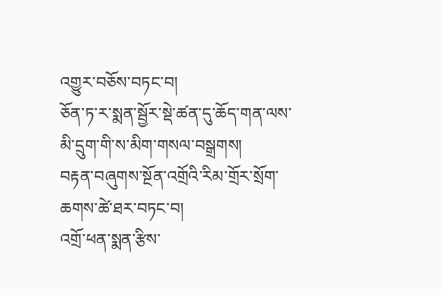འགྱུར་བཅོས་བཏང་བ།
ཅོན་ཏ་ར་སྨན་སྦྱོར་སྡེ་ཚན་དུ་ཆོད་གན་ལས་མི་དྲུག་གི་ས་མིག་གསལ་བསྒྲགས།
བརྟན་བཞུགས་སྔོན་འགྲོའི་རིམ་གྲོར་སྲོག་ཆགས་ཚེ་ཐར་བཏང་བ།
འགྲོ་ཕན་སྨན་རྩིས་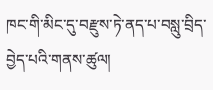ཁང་གི་མིང་དུ་བརྫུས་ཏེ་ནད་པ་བསླུ་བྲིད་བྱེད་པའི་གནས་ཚུལ།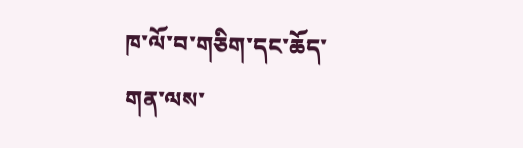ཁ་ལོ་བ་གཅིག་དང་ཆོད་གན་ལས་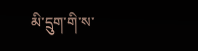མི་དྲུག་གི་ས་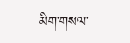མིག་གསལ་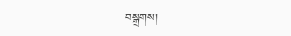བསྒྲགས།